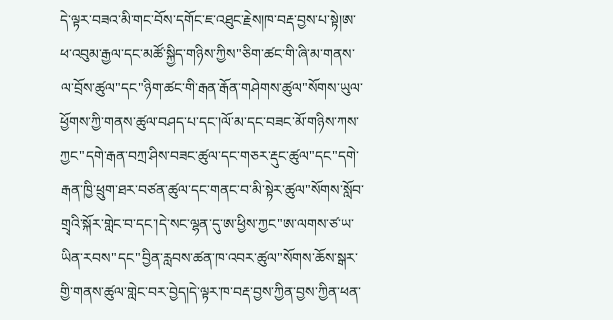དེ་ལྟར་བཟའ་མི་གང་བོས་དགོང་ཇ་འཐུང་རྗེས།ཁ་བརྡ་བྱས་པ་སྟེ།ཨ་ཕ་འབུམ་རྒྱལ་དང་མཚོ་སྐྱིད་གཉིས་ཀྱིས"ཅིག་ཚང་གི་ཞི་མ་གནས་ལ་བྲོས་ཚུལ"དང"ཉིག་ཚང་གི་རྒན་རྒོན་གཤེགས་ཚུལ"སོགས་ཡུལ་ཕྱོགས་ཀྱི་གནས་ཚུལ་བཤད་པ་དང་།ལོ་མ་དང་བཟང་མོ་གཉིས་ཀས་ཀྱང"དགེ་རྒན་བཀྲ་ཤིས་བཟང་ཚུལ་དང་གཅར་རྡུང་ཚུལ"དང"དགེ་རྒན་ཁྱི་ཕྲུག་ཐར་བཙན་ཚུལ་དང་གནང་བ་མི་སྟེར་ཚུལ"སོགས་སློབ་གྲྭའི་སྐོར་གླེང་བ་དང་།དེ་སང་ལྷན་དུ་ཨ་ཕྱིས་ཀྱང"ཨ་ལགས་ཙ་ཡ་ཡིན་རབས"དང"བྱིན་རླབས་ཚན་ཁ་འབར་ཚུལ"སོགས་ཆོས་སྒར་གྱི་གནས་ཚུལ་གླེང་བར་བྱེད།དེ་ལྟར་ཁ་བརྡ་བྱས་ཀྱིན་བྱས་ཀྱིན་ཕན་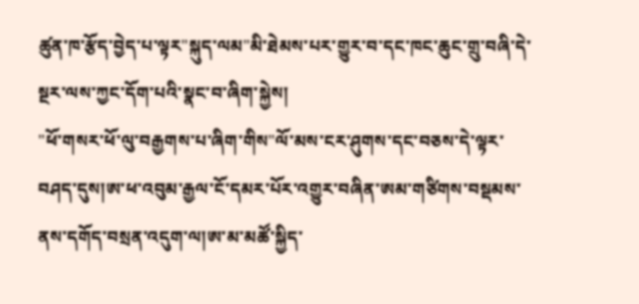ཚུན་ཁ་རྩོད་བྱེད་པ་ལྟར"སྐུད་ལམ"མི་ཐེམས་པར་གྱུར་བ་དང་ཁང་ཆུང་གྲུ་བཞི་དེ་སྔར་ལས་ཀྱང་དོག་པའི་སྣང་བ་ཞིག་སྐྱེས།
"ཕོ་གསར་ཕོ་ལུ་བརྒྱགས་པ་ཞིག་གིས"ལོ་མས་ངར་ཤུགས་དང་བཅས་དེ་ལྟར་བཤད་དུས།ཨ་ཕ་འབུམ་རྒྱལ་ངོ་དམར་པོར་འགྱུར་བཞིན་ཨམ་གཙིགས་བསྡམས་ནས་དགོད་བསྲན་འདུག་ལ།ཨ་མ་མཚོ་སྐྱིད་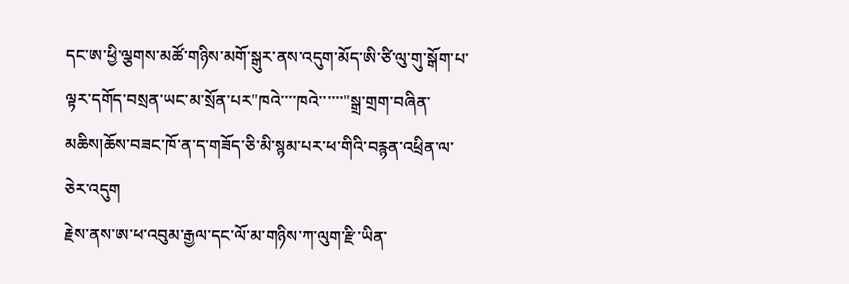དང་ཨ་ཕྱི་ལྕགས་མཚོ་གཉིས་མགོ་སྒུར་ནས་འདུག་མོད་ཨི་ཙི་ལུ་གུ་སྒོག་པ་ལྟར་དགོད་བསྲན་ཡང་མ་སྲོན་པར"ཁའེ་་་་ཁའེ་་་་་་"སྒྲ་གྲག་བཞིན་མཆིས།ཆོས་བཟང་ཁོ་ན་ད་གཟོད་ཅི་མི་སྙམ་པར་ཕ་གིའི་བརྙན་འཕྲིན་ལ་ཅེར་འདུག
རྗེས་ནས་ཨ་ཕ་འབུམ་རྒྱལ་དང་ལོ་མ་གཉིས་ཀ་ལུག་རྫི་ཡིན་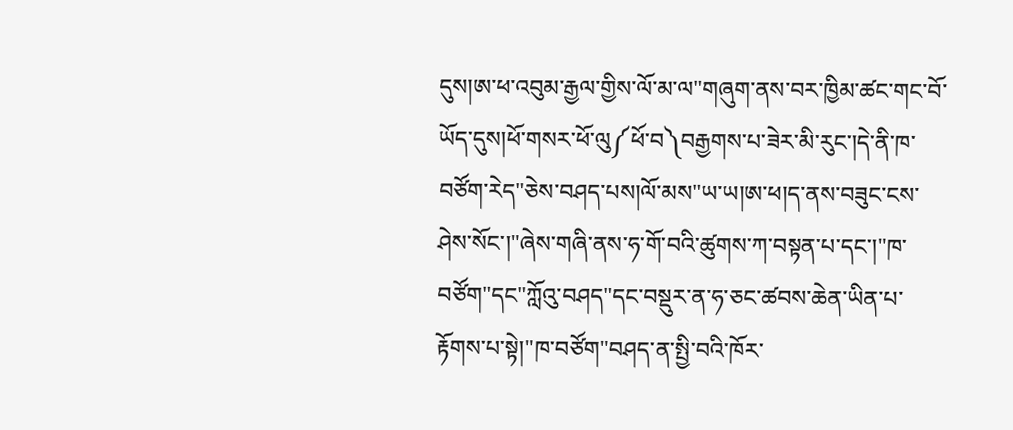དུས།ཨ་ཕ་འབུམ་རྒྱལ་གྱིས་ལོ་མ་ལ"གཞུག་ནས་བར་ཁྱིམ་ཚང་གང་བོ་ཡོད་དུས།ཕོ་གསར་ཕོ་ལུ༼ཕོ་བ༽བརྒྱགས་པ་ཟེར་མི་རུང་།དེ་ནི་ཁ་བཙོག་རེད"ཅེས་བཤད་པས།ལོ་མས"ཡ་ཡ།ཨ་ཕ།ད་ནས་བཟུང་ངས་ཤེས་སོང་།"ཞེས་གཞི་ནས་ཧ་གོ་བའི་ཚུགས་ཀ་བསྟན་པ་དང་།"ཁ་བཙོག"དང"ཀློའུ་བཤད"དང་བསྡུར་ན་ཧ་ཅང་ཚབས་ཆེན་ཡིན་པ་རྟོགས་པ་སྟེ།"ཁ་བཙོག"བཤད་ན་སྤྱི་བའི་ཁོར་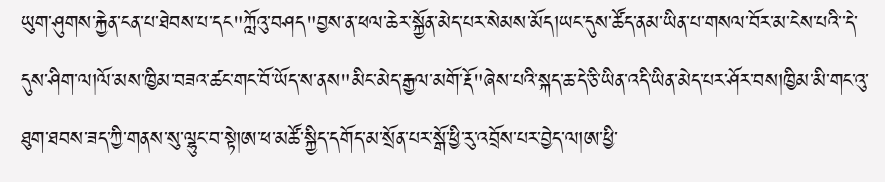ཡུག་ཤུགས་རྐྱེན་ངན་པ་ཐེབས་པ་དང"ཀློའུ་བཤད"བྱས་ན་ཕལ་ཆེར་སྐྱོན་མེད་པར་སེམས་མོད།ཡང་དུས་ཚོད་ནམ་ཡིན་པ་གསལ་བོར་མ་ངེས་པའི་་དེ་དུས་ཤིག་ལ།ལོ་མས་ཁྱིམ་བཟའ་ཚང་གང་བོ་ཡོད་ས་ནས"མིང་མེད་རྒྱལ་མགོ་རྡོ"ཞེས་པའི་སྐད་ཆ་དེ་ཅི་ཡིན་འདི་ཡིན་མེད་པར་ཤོར་བས།ཁྱིམ་མི་གང་འུ་ཐུག་ཐབས་ཟད་ཀྱི་གནས་སུ་ལྷུང་བ་སྟེ།ཨ་ཕ་མཚོ་སྐྱིད་དགོད་མ་སྲོན་པར་སྒོ་ཕྱི་རུ་འབྲོས་པར་བྱེད་ལ།ཨ་ཕྱི་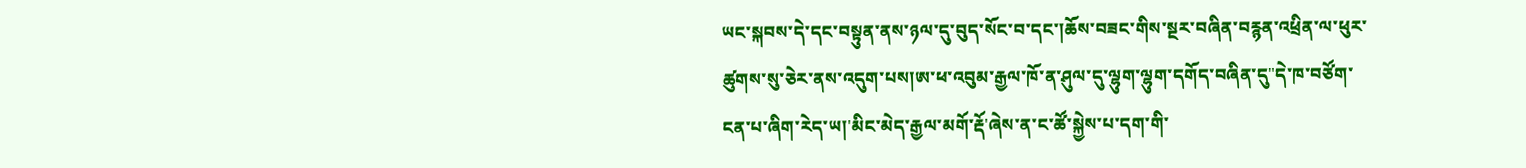ཡང་སྐབས་དེ་དང་བསྟུན་ནས་ཉལ་དུ་བུད་སོང་བ་དང་།ཆོས་བཟང་གིས་སྔར་བཞིན་བརྙན་འཕྲིན་ལ་ཕུར་ཚུགས་སུ་ཅེར་ནས་འདུག་པས།ཨ་ཕ་འབུམ་རྒྱལ་ཁོ་ན་ཤུལ་དུ་ལྷུག་ལྷུག་དགོད་བཞིན་དུ"དེ་ཁ་བཙོག་ངན་པ་ཞིག་རེད་ཡ།'མིང་མེད་རྒྱལ་མགོ་རྡོ'ཞེས་ན་ང་ཚོ་སྐྱེས་པ་དག་གི་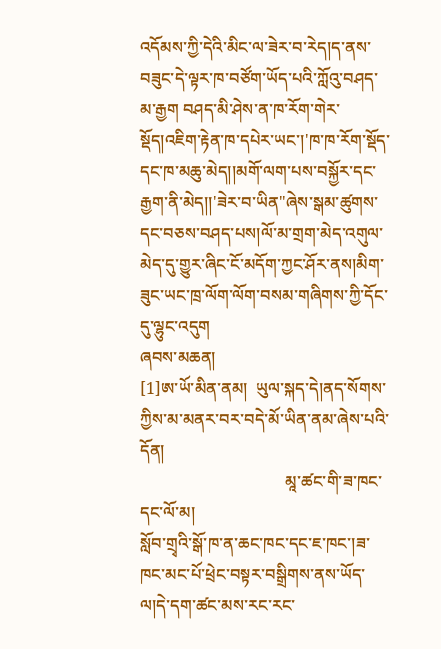འདོམས་ཀྱི་དེའི་མིང་ལ་ཟེར་བ་རེད།ད་ནས་བཟུང་དེ་ལྟར་ཁ་བཙོག་ཡོད་པའི་ཀློའུ་བཤད་མ་རྒྱག བཤད་མི་ཤེས་ན་ཁ་རོག་གེར་སྡོད།འཇིག་རྟེན་ཁ་དཔེར་ཡང་།'ཁ་ཁ་རོག་སྡོད་དང་ཁ་མཆུ་མེད།།མགོ་ལག་པས་བསྐྱོར་དང་རྒྱག་ནི་མེད།།'ཟེར་བ་ཡིན"ཞེས་སྒམ་ཚུགས་དང་བཅས་བཤད་པས།ལོ་མ་གྲག་མེད་འགུལ་མེད་དུ་གྱུར་ཞིང་ངོ་མདོག་ཀྱང་ཤོར་ནས།མིག་ཟུང་ཡང་ཁྲ་ལོག་ལོག་བསམ་གཞིགས་ཀྱི་དོང་དུ་ལྷུང་འདུག
ཞབས་མཆན།
[1]ཨ་ཡོ་མིན་ནམ།  ཡུལ་སྐད་དེ།ནད་སོགས་ཀྱིས་མ་མནར་བར་བདེ་མོ་ཡིན་ནམ་ཞེས་པའི་དོན།
                                   མཱ་ཚང་གི་ཟ་ཁང་དང་ལོ་མ།
སློབ་གྲྭའི་སྒོ་ཁ་ན་ཆང་ཁང་དང་ཇ་ཁང་།ཟ་ཁང་མང་པོ་ཕྲེང་བསྟར་བསྒྲིགས་ནས་ཡོད་ལ།དེ་དག་ཚང་མས་རང་རང་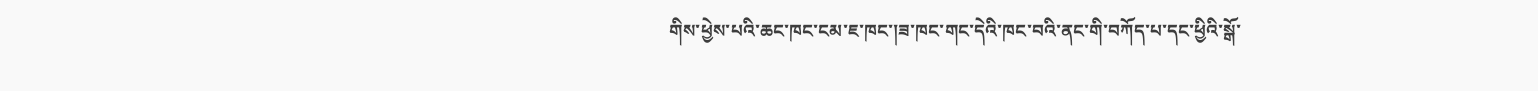གིས་ཕྱེས་པའི་ཆང་ཁང་ངམ་ཇ་ཁང་།ཟ་ཁང་གང་དེའི་ཁང་བའི་ནང་གི་བཀོད་པ་དང་ཕྱིའི་སྒོ་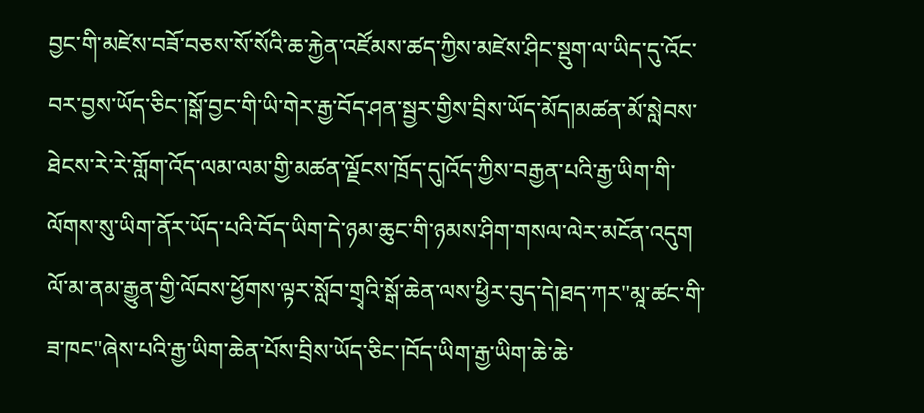བྱང་གི་མཛེས་བཟོ་བཅས་སོ་སོའི་ཆ་རྐྱེན་འཛོམས་ཚད་ཀྱིས་མཛེས་ཤིང་སྡུག་ལ་ཡིད་དུ་འོང་བར་བྱས་ཡོད་ཅིང་།སྒོ་བྱང་གི་ཡི་གེར་རྒྱ་བོད་ཤན་སྦྱར་གྱིས་བྲིས་ཡོད་མོད།མཚན་མོ་སླེབས་ཐེངས་རེ་རེ་གློག་འོད་ལམ་ལམ་གྱི་མཚན་ལྗོངས་ཁྲོད་དུ།འོད་ཀྱིས་བརྒྱན་པའི་རྒྱ་ཡིག་གི་ལོགས་སུ་ཡིག་ནོར་ཡོད་པའི་བོད་ཡིག་དེ་ཉམ་ཆུང་གི་ཉམས་ཤིག་གསལ་ལེར་མངོན་འདུག
ལོ་མ་ནམ་རྒྱུན་གྱི་ལོབས་ཕྱོགས་ལྟར་སློབ་གྲྭའི་སྒོ་ཆེན་ལས་ཕྱིར་བུད་དེ།ཐད་ཀར"མཱ་ཚང་གི་ཟ་ཁང"ཞེས་པའི་རྒྱ་ཡིག་ཆེན་པོས་བྲིས་ཡོད་ཅིང་།བོད་ཡིག་རྒྱ་ཡིག་ཆེ་ཆེ་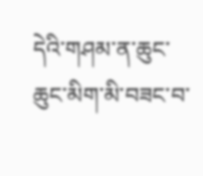དེའི་གཤམ་ན་ཆུང་ཆུང་མིག་མི་བཟང་བ་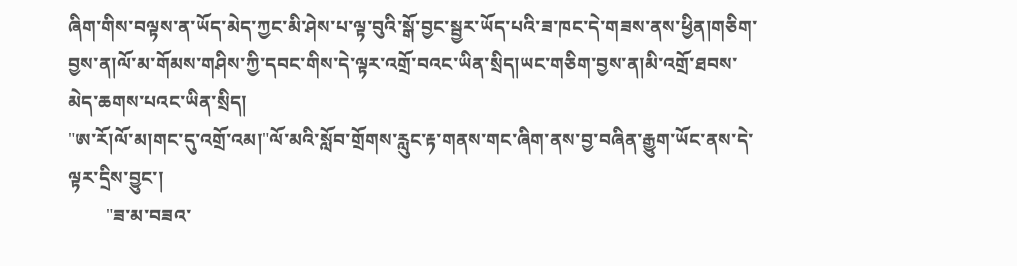ཞིག་གིས་བལྟས་ན་ཡོད་མེད་ཀྱང་མི་ཤེས་པ་ལྟ་བུའི་སྒོ་བྱང་སྦྱར་ཡོད་པའི་ཟ་ཁང་དེ་གཟས་ནས་ཕྱིན།གཅིག་བྱས་ན།ལོ་མ་གོམས་གཤིས་ཀྱི་དབང་གིས་དེ་ལྟར་འགྲོ་བའང་ཡིན་སྲིད།ཡང་གཅིག་བྱས་ན།མི་འགྲོ་ཐབས་མེད་ཆགས་པའང་ཡིན་སྲིད།
"ཨ་རོ།ལོ་མ།གང་དུ་འགྲོ་འམ།"ལོ་མའི་སློབ་གྲོགས་རླུང་རྟ་གནས་གང་ཞིག་ནས་བྱ་བཞིན་རྒྱུག་ཡོང་ནས་དེ་ལྟར་དྲིས་བྱུང་།
        "ཟ་མ་བཟའ་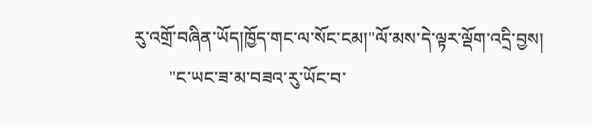རུ་འགྲོ་བཞིན་ཡོད།ཁྱོད་གང་ལ་སོང་ངམ།"ལོ་མས་དེ་ལྟར་ལྡོག་འདྲི་བྱས།
        "ང་ཡང་ཟ་མ་བཟའ་རུ་ཡོང་བ་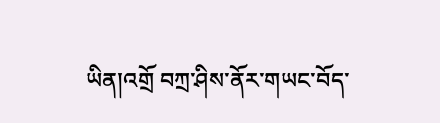ཡིན།འགྲོ བཀྲ་ཤིས་ནོར་གཡང་བོད་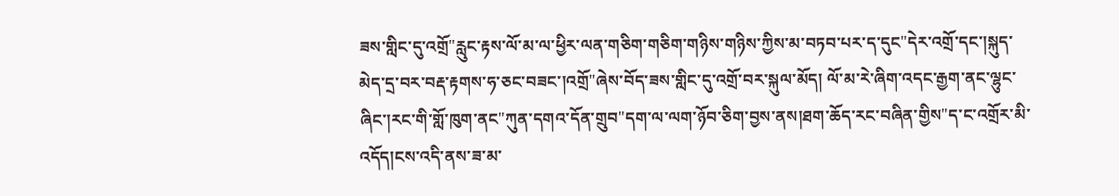ཟས་གླིང་དུ་འགྲོ"རླུང་རྟས་ལོ་མ་ལ་ཕྱིར་ལན་གཅིག་གཅིག་གཉིས་གཉིས་ཀྱིས་མ་བཏབ་པར་ད་དུང"དེར་འགྲོ་དང་།སྐུད་མེད་དྲ་བར་བརྡ་རྟགས་ཧ་ཅང་བཟང་།འགྲོ"ཞེས་བོད་ཟས་གླིང་དུ་འགྲོ་བར་སྐུལ་མོད། ལོ་མ་རེ་ཞིག་འདང་རྒྱག་ནང་ལྷུང་ཞིང་།རང་གི་གློ་ཁུག་ནང"ཀུན་དགའ་དོན་གྲུབ"དག་ལ་ལག་ཉོབ་ཅིག་བྱས་ནས།ཐག་ཆོད་རང་བཞིན་གྱིས"ད་ང་འགྲོར་མི་འདོད།ངས་འདི་ནས་ཟ་མ་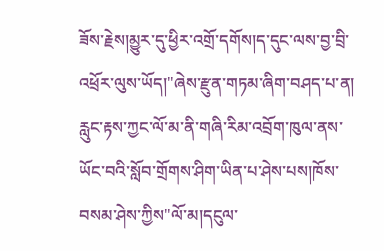ཟོས་རྗེས།མྱུར་དུ་ཕྱིར་འགྲོ་དགོས།ད་དུང་ལས་བྱ་བྲི་འཕྲོར་ལུས་ཡོད།"ཞེས་རྫུན་གཏམ་ཞིག་བཤད་པ་ན། རླུང་རྟས་ཀྱང་ལོ་མ་ནི་གཞི་རིམ་འབྲོག་ཁུལ་ནས་ཡོང་བའི་སློབ་གྲོགས་ཤིག་ཡིན་པ་ཤེས་པས།ཁོས་བསམ་ཤེས་ཀྱིས"ལོ་མ།དངུལ་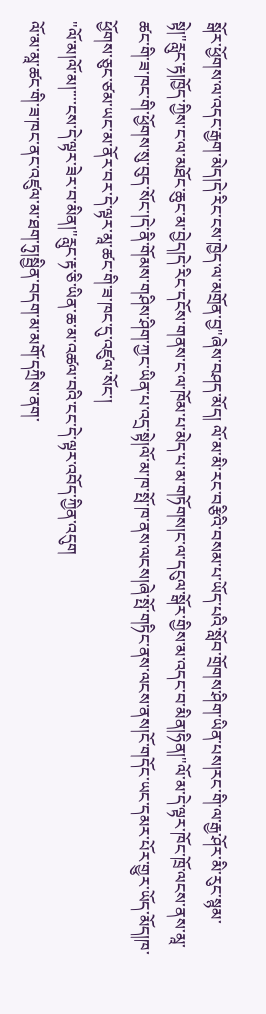སྒོར་ཕྱོགས་ལ་འདང་རྒྱག་མེད།དེ་རིང་ངས་ཁྱེད་ལ་མགྲོན་བྱ"ཞེས་བཤད་མོད། ལོ་མ་མི་རང་བརྩིའི་བསམ་པ་ཡོད་པའི་སློབ་གྲོགས་ཤིག་ཡིན་པས།རང་གི་ལ་རྒྱ་ཤོར་མི་རུང་སྙམ་སྟེ།"རླུང་རྟ།ཁྱོད་ཀྱིས་ང་ལ་མཐོང་ཆུང་མ་བྱེད།དེ་རིང་དངོས་གནས་ང་ལ་ཁོམ་པ་མེད་པ་མ་གཏོགས།ང་ལ་དངུལ་སྒོར་གྱིས་མ་འདང་བ་མིན།ཧིན།"ལོ་མ་དེ་ལྟར་ཁོང་ཁྲོ་ལངས་ནས་མཱ་ཚང་གི་ཟ་ཁང་གི་ཕྱོགས་སུ་བུད་སོང་།དེ་ནི་གོམས་གཤིས་ཤིག་ཀྱང་ཡིན་པ་འདྲ་སྟེ།ལོ་མ་ཁ་སྤོ་ཁ་ནས་ལངས།ཞེ་སྤོ་གཏིང་ནས་ལངས་ནས།ངོ་གདོང་ཡང་དམར་པོར་གྱུར་ཡོད་མོད།ཁ་ཕྱོགས་ཅུང་ཙམ་ཡང་མ་ནོར་བར་དེ་ལྟར་མཱ་ཚང་གི་ཟ་ཁང་དུ་འཛུལ་སོང་།
"ལོ་མ།ལོ་མ།་་་་ངས་དེ་ལྟར་ཟེར་བ་མིན།"རླུང་རྟ་ཅི་ཡིན་ཆ་མ་འཚལ་བའི་ངང་དེ་ལྟར་འབོད་ཀྱིན་འདུག
ལོ་མ་མཱ་ཚང་གི་ཟ་ཁང་ནང་འཛུལ་མ་ཐག་ཏུ།སྦྱིན་བདག་མ་མགོ་དཀྲིས་ནག་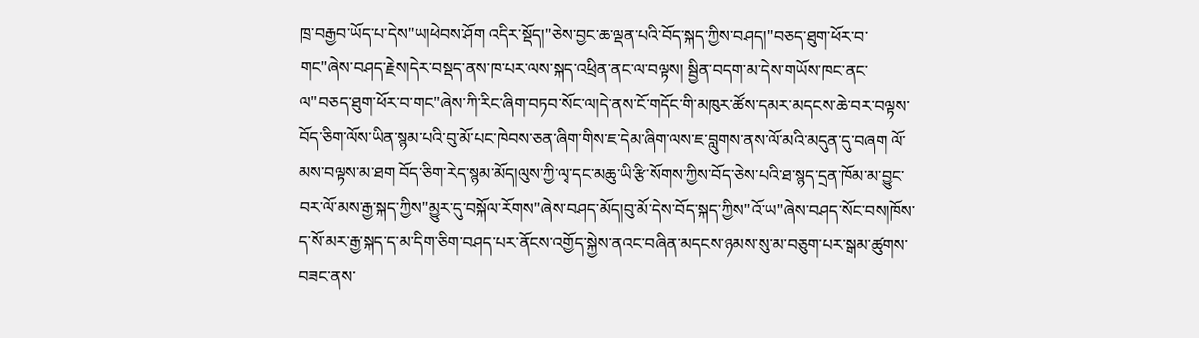ཁྲ་བརྒྱབ་ཡོད་པ་དེས"ཡ།ཕེབས་ཤོག འདིར་སྡོད།"ཅེས་བྱང་ཆ་ལྡན་པའི་བོད་སྐད་ཀྱིས་བཤད།"བཅད་ཐུག་ཕོར་བ་གང"ཞེས་བཤད་རྗེས།དེར་བསྡད་ནས་ཁ་པར་ལས་སྐད་འཕྲིན་ནང་ལ་བལྟས། སྦྱིན་བདག་མ་དེས་གཡོས་ཁང་ནང་ལ"བཅད་ཐུག་ཕོར་བ་གང"ཞེས་ཀི་རིང་ཞིག་བཏབ་སོང་ལ།དེ་ནས་ངོ་གདོང་གི་མཁུར་ཚོས་དམར་མདངས་ཆེ་བར་བལྟས་བོད་ཅིག་ལོས་ཡིན་སྙམ་པའི་བུ་མོ་པང་ཁེབས་ཅན་ཞིག་གིས་ཇ་དེམ་ཞིག་ལས་ཇ་བླུགས་ནས་ལོ་མའི་མདུན་དུ་བཞག ལོ་མས་བལྟས་མ་ཐག བོད་ཅིག་རེད་སྙམ་མོད།ལུས་ཀྱི་ལྭ་དང་མཆུ་ཡི་རྩི་སོགས་ཀྱིས་བོད་ཅེས་པའི་ཐ་སྙད་དྲན་ཁོམ་མ་བྱུང་བར་ལོ་མས་རྒྱ་སྐད་ཀྱིས"མྱུར་དུ་བསྐོལ་རོགས"ཞེས་བཤད་མོད།བུ་མོ་དེས་བོད་སྐད་ཀྱིས"འོ་ཡ"ཞེས་བཤད་སོང་བས།ཁོས་ད་སོ་མར་རྒྱ་སྐད་ད་མ་དིག་ཅིག་བཤད་པར་ནོངས་འགྱོད་སྐྱེས་ནའང་བཞིན་མདངས་ཉམས་སུ་མ་བཅུག་པར་སྒམ་ཚུགས་བཟང་ནས་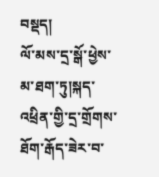བསྡད།
ལོ་མས་དྲ་སྒོ་ཕྱེས་མ་ཐག་ཏུ།སྐད་འཕྲིན་གྱི་དྲ་གྲོགས་ཐོག་རྒོད་ཟེར་བ་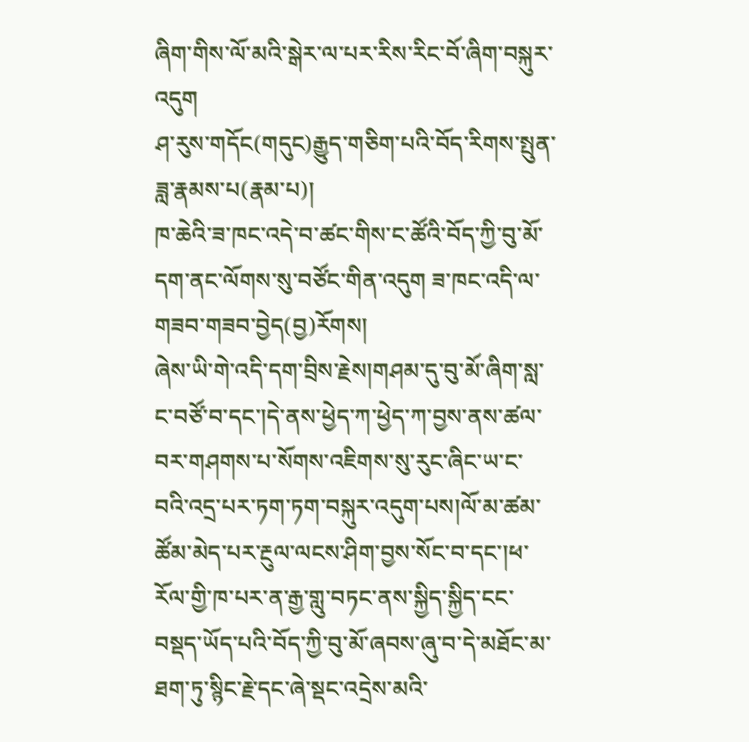ཞིག་གིས་ལོ་མའི་སྒེར་ལ་པར་རིས་རིང་བོ་ཞིག་བསྐུར་འདུག
ཤ་རུས་གདོང(གདུང)རྒྱུད་གཅིག་པའི་བོད་རིགས་སྤུན་ཟླ་རྣམས་པ(རྣམ་པ)།
ཁ་ཆེའི་ཟ་ཁང་འདེ་བ་ཚང་གིས་ང་ཚོའི་བོད་ཀྱི་བུ་མོ་དག་ནང་ལོགས་སུ་བཙོང་གིན་འདུག ཟ་ཁང་འདི་ལ་གཟབ་གཟབ་བྱེད(བྱ)རོགས།
ཞེས་ཡི་གེ་འདི་དག་བྲིས་རྗེས།གཤམ་དུ་བུ་མོ་ཞིག་སླ་ང་བཙོ་བ་དང་།དེ་ནས་ཕྱེད་ཀ་ཕྱེད་ཀ་བྱས་ནས་ཚལ་བར་གཤགས་པ་སོགས་འཇིགས་སུ་རུང་ཞིང་ཡ་ང་བའི་འདྲ་པར་ཏག་ཏག་བསྐུར་འདུག་པས།ལོ་མ་ཚམ་ཚོམ་མེད་པར་རྔུལ་ལངས་ཤིག་བྱས་སོང་བ་དང་།ཕ་རོལ་གྱི་ཁ་པར་ན་རྒྱ་གླུ་བཏང་ནས་སྐྱིད་སྐྱིད་ངང་བསྡད་ཡོད་པའི་བོད་ཀྱི་བུ་མོ་ཞབས་ཞུ་བ་དེ་མཐོང་མ་ཐག་ཏུ་སྙིང་རྗེ་དང་ཞེ་སྡང་འདྲེས་མའི་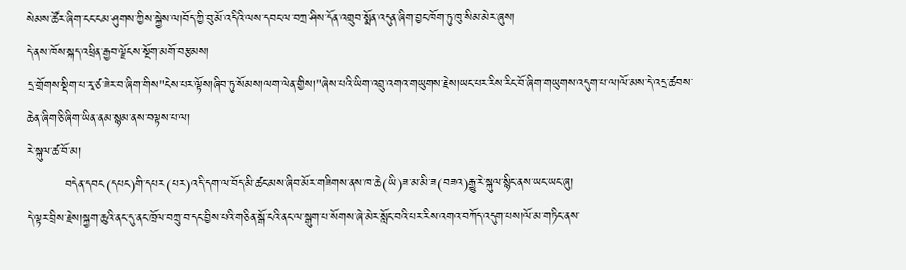སེམས་ཚོར་ཞིག་ངང་ངམ་ཤུགས་ཀྱིས་སྐྱེས་ལ།བོད་ཀྱི་བུ་མོ་འདིའི་ལས་དབང་ལ་བཀྲ་ཤིས་དོན་འགྲུབ་སྨོན་འདུན་ཞིག་བྱང་ཁོག་ཏུ་ཁུ་སིམ་མེར་ཞུས།
དེ་ནས་ཁོས་སྐད་འཕྲིན་རྒྱབ་ལྗོངས་སྔོག་མགོ་བརྩམས།
དྲ་གྲོགས་སྡིག་པ་རྭ་ཙ་ཟེར་བ་ཞིག་གིས"ངེས་པར་ལྟོས།ཞིབ་ཏུ་སོམས།ལག་ལེན་གྱིས།"ཞེས་པའི་ཡིག་འབྲུ་འགའ་གཡུགས་རྗེས།ཡང་པར་རིས་རིང་བོ་ཞིག་གཡུགས་འདུག་པ་ལ།ལོ་མས་དེ་འདྲ་ཚབས་ཆེན་ཞིག་ཅི་ཞིག་ཡིན་ནམ་སྙམ་ནས་བལྟས་པ་ལ།
རེ་སྐུལ་ཚ་བོ་མ།
         བདེན་དབང(དཔང)གི་དཔར(པར)འདི་དག་ལ་བོད་མི་ཚང་མས་ཞིབ་མོར་གཟིགས་ནས་ཁ་ཆེ(ཡི)ཟ་མ་མི་ཟ(བཟའ)རྒྱུ་རེ་སྐུལ་སྙིང་ནས་ཡང་ཡང་ཞུ།
དེ་ལྟར་བྲིས་རྗེས།སྐྱག་ཆུའི་ནང་དུ་ནང་ཁྲོལ་བཀྲུ་བ་དང་བྱིས་པའི་གཅིན་སྒོ་ངའི་ནང་ལ་སྒུག་པ་སོགས་ཞེ་མེར་སློང་བའི་པར་རིས་འགའ་བཀོད་འདུག་པས།ལོ་མ་གཏིང་ནས་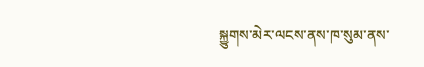སྐྱུགས་མེར་ལངས་ནས་ཁ་སུམ་ནས་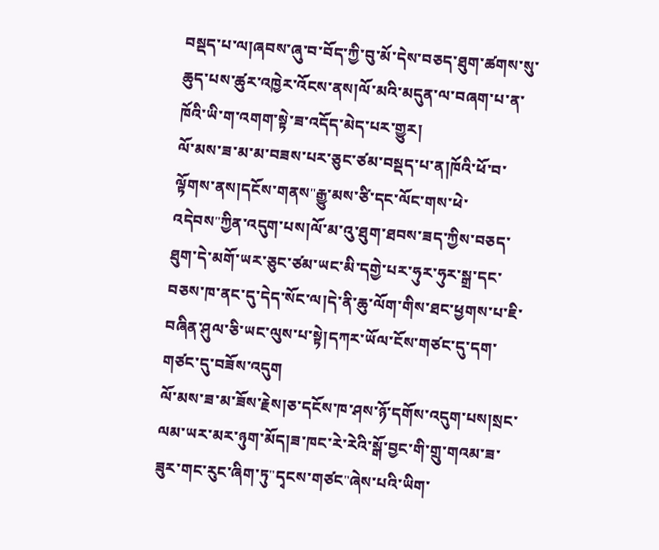བསྡད་པ་ལ།ཞབས་ཞུ་བ་བོད་ཀྱི་བུ་མོ་དེས་བཅད་ཐུག་ཚགས་སུ་ཆུད་པས་ཚུར་འཁྱེར་འོངས་ནས།ལོ་མའི་མདུན་ལ་བཞག་པ་ན་ཁོའི་ཡི་ག་འགག་སྟེ་ཟ་འདོད་མེད་པར་གྱུར།
ལོ་མས་ཟ་མ་མ་བཟས་པར་ཅུང་ཙམ་བསྡད་པ་ན།ཁོའི་ཕོ་བ་ལྟོགས་ནས།དངོས་གནས"རྒྱུ་མས་ཙི་དང་ལོང་གས་ཕེ་འདེབས"ཀྱིན་འདུག་པས།ལོ་མ་འུ་ཐུག་ཐབས་ཟད་ཀྱིས་བཅད་ཐུག་དེ་མགོ་ཡར་ཅུང་ཙམ་ཡང་མི་དགྱེ་པར་ཧུར་ཧུར་སྒྲ་དང་བཅས་ཁ་ནང་དུ་དེད་སོང་ལ།དེ་ནི་ཆུ་ལོག་གིས་ཐང་ཕྱགས་པ་ཇི་བཞིན་ཤུལ་ཅི་ཡང་ལུས་པ་སྟེ།དཀར་ཡོལ་ངོས་གཙང་དུ་དག་གཙང་དུ་བཟོས་འདུག
ལོ་མས་ཟ་མ་ཟོས་རྗེས།ཅ་དངོས་ཁ་ཤས་ཉོ་དགོས་འདུག་པས།སྲང་ལམ་ཡར་མར་ཉུག་མོད།ཟ་ཁང་རེ་རེའི་སྒོ་བྱང་གི་གྲུ་གའམ་ཟ་ཟུར་གང་རུང་ཞིག་ཏུ"དྭངས་གཙང"ཞེས་པའི་ཡིག་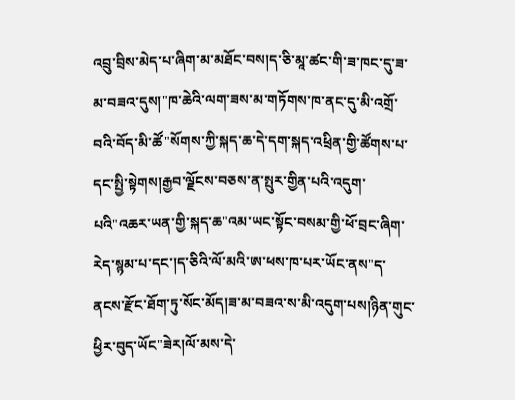འབྲུ་བྲིས་མེད་པ་ཞིག་མ་མཐོང་བས།ད་ཅི་མཱ་ཚང་གི་ཟ་ཁང་དུ་ཟ་མ་བཟའ་དུས།"ཁ་ཆེའི་ལག་ཟས་མ་གཏོགས་ཁ་ནང་དུ་མི་འགྲོ་བའི་བོད་མི་ཚོ"སོགས་ཀྱི་སྐད་ཆ་དེ་དག་སྐད་འཕྲིན་གྱི་ཚོགས་པ་དང་སྤྱི་སྟེགས།རྒྱབ་ལྗོངས་བཅས་ན་སྤུར་གྱིན་པའི་འདུག་པའི"འཆར་ཡན་གྱི་སྐད་ཆ"འམ་ཡང་སྟོང་བསམ་གྱི་ཕོ་བྲང་ཞིག་རེད་སྙམ་པ་དང་།ད་ཅིའི་ལོ་མའི་ཨ་ཕས་ཁ་པར་ཡོང་ནས"ད་ནངས་རྫོང་ཐོག་ཏུ་སོང་མོད།ཟ་མ་བཟའ་ས་མི་འདུག་པས།ཉིན་གུང་ཕྱིར་བུད་ཡོང"ཟེར།ལོ་མས་དེ་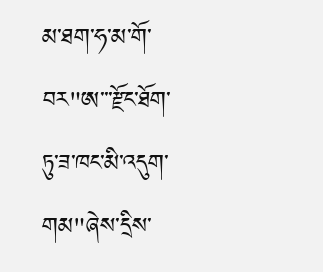མ་ཐག་ཧ་མ་གོ་བར"ཨ་་་རྫོང་ཐོག་ཏུ་ཟ་ཁང་མི་འདུག་གམ"ཞེས་དྲིས་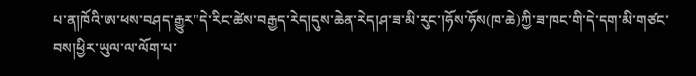པ་ན།ཁོའི་ཨ་ཕས་བཤད་རྒྱུར"དེ་རིང་ཚེས་བརྒྱད་རེད།དུས་ཆེན་རེད།ཤ་ཟ་མི་རུང་།ཧོས་ཧོས(ཁ་ཆེ)ཀྱི་ཟ་ཁང་གི་དེ་དག་མི་གཙང་བས།ཕྱིར་ཡུལ་ལ་ལོག་པ་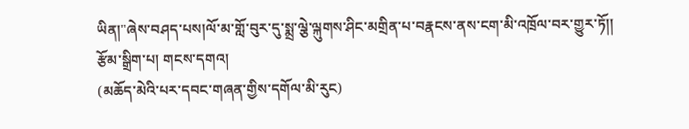ཡིན།"ཞེས་བཤད་པས།ལོ་མ་གློ་བུར་དུ་སྨྲ་ལྕེ་ལྐུགས་ཤིང་མགྲིན་པ་བརྣངས་ནས་ངག་མི་འཁྲོལ་བར་གྱུར་ཏོ།།
རྩོམ་སྒྲིག་པ། གངས་དགའ།
(མཆོད་མེའི་པར་དབང་གཞན་གྱིས་དགོལ་མི་རུང)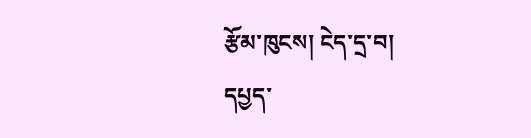རྩོམ་ཁུངས། ངེད་དྲ་བ།
དཔྱད་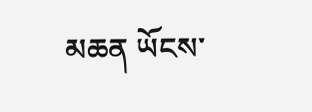མཆན ཡོངས་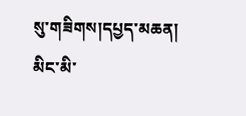སུ་གཟིགས།དཔྱད་མཆན།
མིང་མི་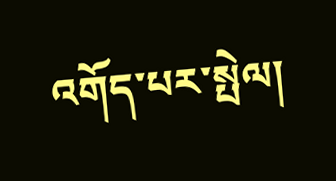འགོད་པར་སྤེལ།